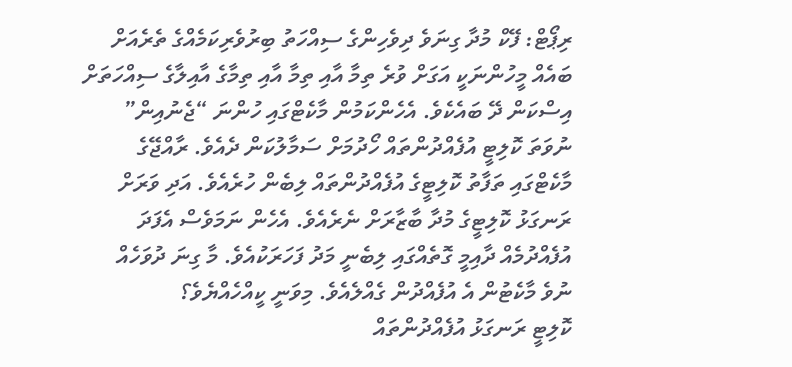ރިޕޯޓް: ފޭކް މުދާ ގިނަވެ ދިވެހިންގެ ސިއްހަތު ބިރުވެރިކަމެއްގެ ތެރެއަށް
ބައެއް މީހުންނަކީ އަގަށް ވުރެ ތިމާ އާއި ތިމާ އާއި ތިމާގެ އާއިލާގެ ސިއްހަތަށް އިސްކަން ދޭ ބައެކެވެ. އެހެންކަމުން މާކެޓްގައި ހުންނަ “ޖެނުއިން” ނުވަތަ ކޮލިޓީ އުފެއްދުންތައް ހޯދުމަށް ސަމާލުކަން ދެއެވެ. ރާއްޖޭގެ މާކެޓްގައި ތަފާތު ކޮލިޓީގެ އުފެއްދުންތައް ލިބެން ހުރެއެވެ. އަދި ވަރަށް ރަނގަޅު ކޮލިޓީގެ މުދާ ބާޒާރަށް ނެރެއެވެ. އެހެން ނަމަވެސް އެފަދަ އުފެއްދުމެއް ދާއިމީ ގޮތެއްގައި ލިބެނީ މަދު ފަހަރަކުއެވެ. މާ ގިނަ ދުވަހެއް ނުވެ މާކެޓުން އެ އުފެއްދުން ގެއްލެއެވެ. މިވަނީ ކީއްހެއްޔެވެ؟
ކޮލިޓީ ރަނގަޅު އުފެއްދުންތައް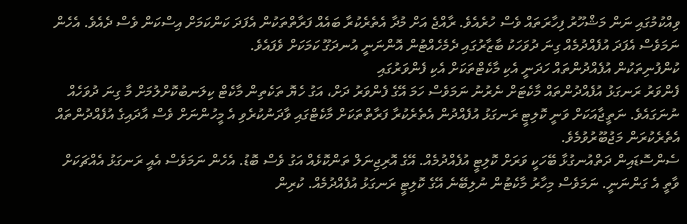ވިއްކުމުގައި ނަން މަޝްހޫރު ފިހާރަތައް ވެސް ހުރެއެވެ. ރާއްޖެ އަށް މުދާ އެތެރެކުރާ ބައެއް ފަރާތްތަކުން އެފަދަ ކަންކަމަށް އިސްކަން ވެސް ދެއެވެ. އެހެން ނަމަވެސް އެފަދަ އުފެއްދުމެއް ގިނަ ދުވަހަކު ބާޒާރުގައި ދެމެހެއްޓުން އޮންނަނީ އުނދަގޫ ކަމަކަށް ވެފައެވެ.
ކުންފުނިތަކުން އުފެއްދުންތައް ހަދަނީ އެކި މާކެޓްތަކަށް އެކި ފެންވަރުގައި
ފެންވަރު ރަނގަޅު އުފެއްދުންތައް މާކެޓަށް ނެރުނު ނަމަވެސް ހަމަ އޭގެ ފެންވަރު ދަށް، އަގު ހެޔޮ ތަކެތިން މާކެޓް ކިލަނބުކޮށްލުމަށް މާ ގިނަ ދުވަހެއް ނުނަގައެވެ. ނަތީޖާއަކަށް ވަނީ ކޮލިޓީ ރަނގަޅު އުފެއްދުން އެތެރެކުރާ ފަރާތްތަކަށް މާކެޓްގައި ވާދަނުކުރެވި އެ މީހުންނަށް ވެސް އާދައިގެ އުފެއްދުންތައް އެތެރެކުރަން މަޖުބޫރުވުމެވެ.
ސެންސޮޑައިން ދަތްއުނގުޅާ ބޭހަކީ ވަރަށް ކޮލިޓީ އުފެއްދުމެއް. އޭގެ އޮރިޖިނަލް ތަންކޮޅެއް އަގު ވެސް ބޮޑު. އެހެން ނަމަވެސް އެއީ ރަނގަޅު އެއްޗަކަށް ވާތީ އެ ގަންނަނީ. ނަމަވެސް މިހާރު މާކެޓުން ނުލިބޭނެ އޭގެ ކޮލިޓީ ރަނގަޅު އުފެއްދުމެއް. ކުރިން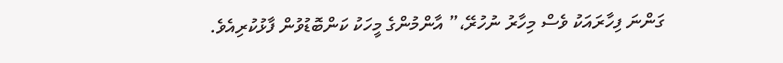ގަންނަ ފިހާރައަކު ވެސް މިހާރު ނުހުރޭ،” އާންމުންގެ މީހަކު ކަންބޮޑުވުން ފާޅުކުރިއެވެ.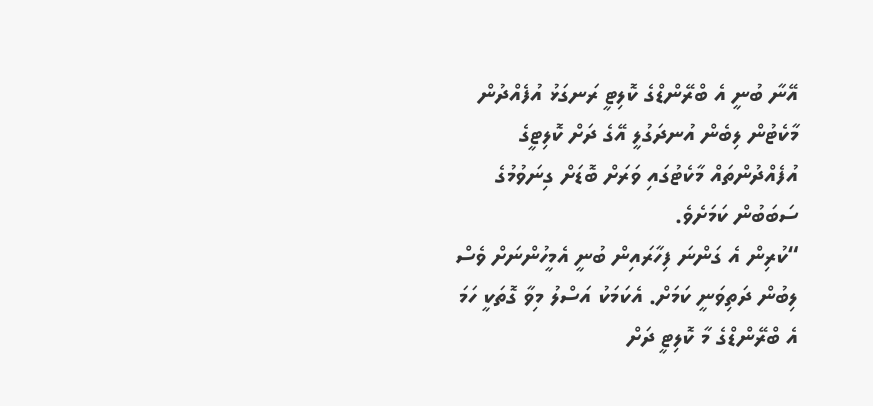އޭނާ ބުނީ އެ ބްރޭންޑްގެ ކޮލިޓީ ރަނގަޅު އުފެއްދުން މާކެޓުން ލިބެން އުނދަގުލީ އޭގެ ދަށް ކޮލިޓީގެ އުފެއްދުންތައް މާކެޓުގައި ވަރަށް ބޮޑަށް ގިނަވުމުގެ ސަބަބުން ކަމަށެވެ.
“ކުރިން އެ ގަންނަ ފިހާރައިން ބުނީ އެމީހުންނަށް ވެސް ލިބުން ދަތިވަނީ ކަމަށް. އެކަމަކު އަސްލު މިވާ ގޮތަކީ ހަމަ އެ ބްރޭންޑްގެ މާ ކޮލިޓީ ދަށް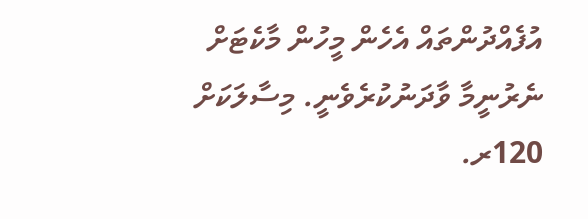އުފެއްދުންތައް އެހެން މީހުން މާކެޓަށް ނެރުނީމާ ވާދަނުކުރެވެނީ. މިސާލަކަށް 120ރ.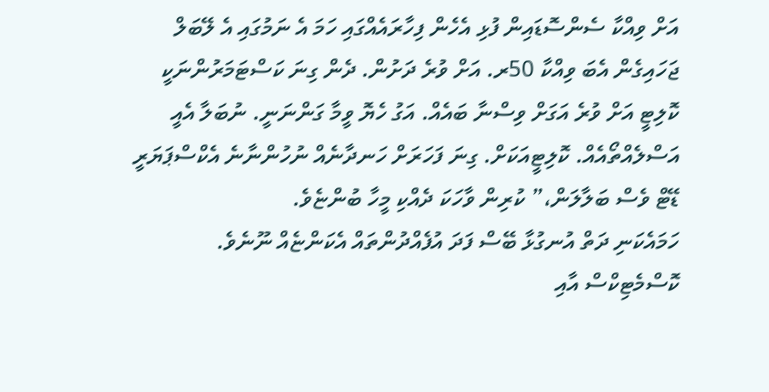އަށް ވިއްކާ ސެންސޮޑައިން ފުޅި އެހެން ފިހާރައެއްގައި ހަމަ އެ ނަމުގައި އެ ލޭބަލް ޖަހައިގެން އެބަ ވިއްކާ 50ރ. އަށް ވުރެ ދަށުން. ދެން ގިނަ ކަސްޓަމަރުންނަކީ ކޮލިޓީ އަށް ވުރެ އަގަށް ވިސްނާ ބައެއް. އަގު ހެޔޮ ވީމާ ގަންނަނީ. ނުބަލާ އެއީ އަސްލެއްތޯއެއް. ކޮލިޓީއަކަށް. ގިނަ ފަހަރަށް ހަނދާނެއް ނުހުންނާނެ އެކްސްޕަޔަރީ ޑޭޓް ވެސް ބަލާލަން،” ކުރިން ވާހަކަ ދެއްކި މީހާ ބުންޏެވެ.
ހަމައެކަނި ދަތް އުނގުޅާ ބޭސް ފަދަ އުފެއްދުންތައް އެކަންޏެއް ނޫނެވެ. ކޮސްމެޓިކްސް އާއި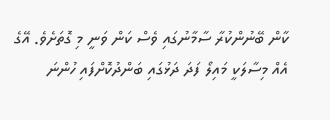ކާން ބޭނުންކުރާ ސާމާނުގައި ވެސް ކަން ވަނީ މި ގޮތަށެވެ. އޭގެ އެއް މިސާލަކީ މައިލޯ ފަދަ ދަޅުގައި ބަންދުކޮށްފައި ހުންނަ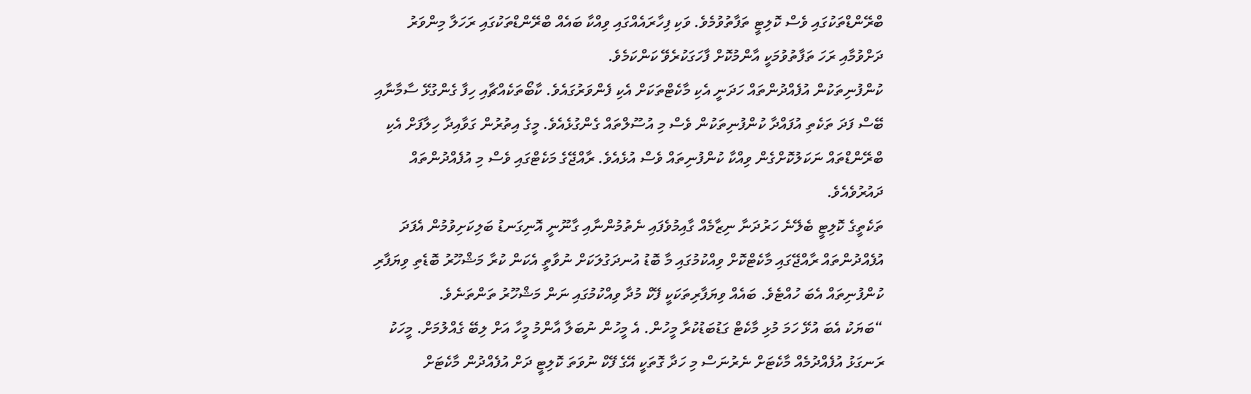ބްރޭންޑްތަކުގައި ވެސް ކޮލިޓީ ތަފާތުވުމެވެ. ވަކި ފިހާރައެއްގައި ވިއްކާ ބައެއް ބްރޭންޑްތަކުގައި ރަހަލާ މިންވަރު ދަށްވުމާއި ރަހަ ތަފާތުވުމަކީ އާންމުކޮށް ފާހަގަކުރެވޭ ކަންކަމެވެ.
ކުންފުނިތަކުން އުފެއްދުންތައް ހަދަނީ އެކި މާކެޓްތަކަށް އެކި ފެންވަރުގައެވެ. ކާބޯތަކެއްޗާއި ހިފާ ގެންގުޅޭ ސާމާނާއި ބޭސް ފަދަ ތަކެތި އުފައްދާ ކުންފުނިތަކުން ވެސް މި އުސޫލްތައް ގެންގުޅެއެވެ. މީގެ އިތުރުން ގަވާއިދާ ހިލާފަށް އެކި ބްރޭންޑްތައް ނަކަލުކޮށްގެން ވިއްކާ ކުންފުނިތައް ވެސް އުޅެއެވެ. ރާއްޖޭގެ މަކެޓްގައި ވެސް މި އުފެއްދުންތައް ދައުރުވެއެވެ.
ތަކެތީގެ ކޮލިޓީ ބެލޭނެ ހަރުދަނާ ނިޒާމެއް ގާއިމުވެފައި ނެތުމުންނާއި ގާނޫނީ އޮނިގަނޑު ބަލިކަށިވުމުން އެފަދަ އުފެއްދުންތައް ރާއްޖޭގައި މާކެޓްކޮށް ވިއްކުމުގައި މާ ބޮޑު އުނދަގުލަކަށް ނުވާތީ އެކަން ކުރާ މަޝްހޫރު ބޮޑެތި ވިޔަފާރި ކުންފުނިތައް އެބަ ހުއްޓެވެ. ބައެއް ވިޔަފާރިތަކަކީ ފޭކް މުދާ ވިއްކުމުގައި ނަން މަޝްހޫރު ތަންތަނެވެ.
“ބަޔަކު އެބަ އުޅޭ ހަމަ މުޅި މާކެޓް ގަޑުބަޑުކުރާ މީހުން. އެ މީހުން ނުބަލާ އާންމު މީހާ އަށް ލިބޭ ގެއްލުމަށް. މީހަކު ރަނގަޅު އުފެއްދުމެއް މާކެޓަށް ނެރުނަސް މި ހަދާ ގޮތަކީ އޭގެ ފޭކް ނުވަތަ ކޮލިޓީ ދަށް އުފެއްދުން މާކެޓަށް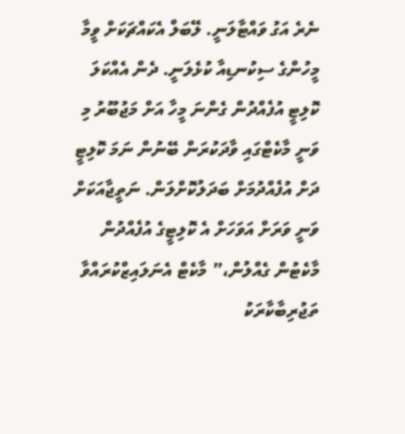ނެރެ އަގު ވައްޓާލަނީ. ލޭބަލް އެކައްޗަކަށް ވީމާ މީހުންގެ ސިކުނޑިއާ ކުޅެލަނީ. ދެން އެއްކަލަ ކޮލިޓީ އުފެއްދުން ގެންނަ މީހާ އަށް މަޖުބޫރު މި ވަނީ މާކެޓްގައި ވާދަކުރަން ބޭނުން ނަމަ ކޮލިޓީ ދަށް އުފެއްދުމަށް ބަދަލުކޮށްލަން. ނަތީޖާއަކަށް ވަނީ ވަރަށް އަވަހަށް އެ ކޮލިޓީގެ އުފެއްދުން މާކެޓުން ގެއްލުން،” މާކެޓް އެނަލައިޒްކުރައްވާ ތަޖުރިބާކާރަކު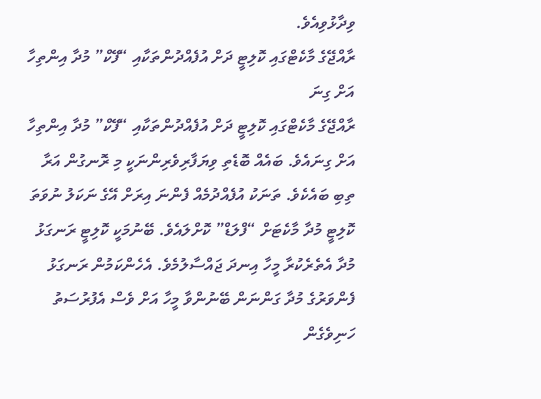ވިދާޅުވިއެވެ.
ރާއްޖޭގެ މާކެޓްގައި ކޮލިޓީ ދަށް އުފެއްދުންތަކާއި “ފޭކް” މުދާ އިންތިހާ އަށް ގިނަ
ރާއްޖޭގެ މާކެޓްގައި ކޮލިޓީ ދަށް އުފެއްދުންތަކާއި “ފޭކް” މުދާ އިންތިހާ އަށް ގިނައެވެ. ބައެއް ބޮޑެތި ވިޔަފާރިވެރިންނަކީ މި ރޮނގުން އަރާ ތިބި ބައެކެވެ. ތަނަކު އުފެއްދުމެއް ފެންނަ އިރަށް އޭގެ ނަކަލު ނުވަތަ ކޮލިޓީ މުދާ މާކެޓަށް “ފްލަޑް” ކޮށްލައެވެ. ބޭނުމަކީ ކޮލިޓީ ރަނގަޅު މުދާ އެތެރެކުރާ މީހާ އިނދަ ޖައްސާލުމެވެ. އެހެންކަމުން ރަނގަޅު ފެންވަރުގެ މުދާ ގަންނަން ބޭނުންވާ މީހާ އަށް ވެސް އެފުރުސަތު ހަނިވެގެން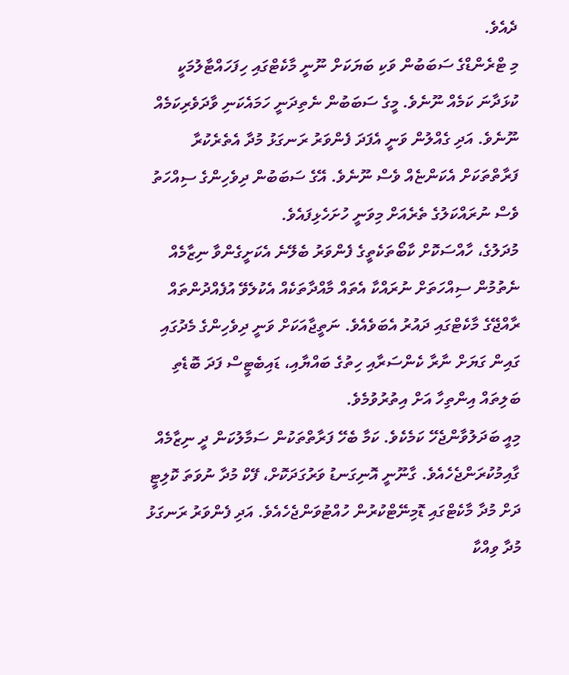ދެއެވެ.
މި ޓްރެންޑްގެ ސަބަބުން ވަކި ބަޔަކަށް ނޫނީ މާކެޓްގައި ހިފަހައްޓާލުމަކީ ކުޅަދާނަ ކަމެއް ނޫނެވެ. މީގެ ސަބަބުން ނެތިދަނީ ހަމައެކަނި ވާދަވެރިކަމެއް ނޫނެވެ. އަދި ގެއްލުން ވަނީ އެފަދަ ފެންވަރު ރަނގަޅު މުދާ އެތެރެކުރާ ފަރާތްތަކަށް އެކަންޏެއް ވެސް ނޫނެވެ. އޭގެ ސަބަބުން ދިވެހިންގެ ސިއްހަތު ވެސް ނުރައްކަލުގެ ތެރެއަށް މިވަނީ ހުށަހެޅިފައެވެ.
މުދަލުގެ، ހާއްސަކޮށް ކާބޯތަކެތީގެ ފެންވަރު ބެލޭނެ އެކަށީގެންވާ ނިޒާމެއް ނެތުމުން ސިއްހަތަށް ނުރައްކާ އެތައް މާއްދާތަކެއް އެކުލެވޭ އުފެއްދުންތައް ރާއްޖޭގެ މާކެޓްގައި ދައުރު އެބަވެއެވެ. ނަތީޖާއަކަށް ވަނީ ދިވެހިންގެ މެދުގައި ގައިން ގަޔަށް ނާރާ ކެންސަރާއި ހިތުގެ ބައްޔާއި، ޑައިބެޓީސް ފަދަ ބޮޑެތި ބަލިތައް އިންތިހާ އަށް އިތުރުވުމެވެ.
މިއީ ބަދަލުވާންޖެހޭ ކަމެކެވެ. ކަމާ ބެހޭ ފަރާތްތަކުން ސަމާލުކަން ދީ ނިޒާމެއް ގާއިމުކުރަންޖެހެއެވެ. ގާނޫނީ އޮނިގަނޑު ވަރުގަދަކޮށް، ފޭކް މުދާ ނުވަތަ ކޮލިޓީ ދަށް މުދާ މާކެޓްގައި ޑޮމިނޭޓްކުރުން ހުއްޓުވަންޖެހެއެވެ. އަދި ފެންވަރު ރަނގަޅު މުދާ ވިއްކާ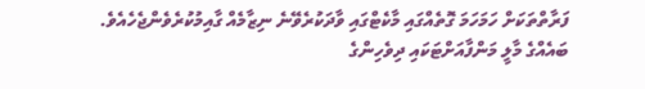ފަރާތްތަކަށް ހަމަހަމަ ގޮތެއްގައި މާކެޓްގައި ވާދަކުރެވޭނެ ނިޒާމެއް ގާއިމުކުރެވެންޖެހެއެވެ.
ބައެއްގެ މާލީ މަންފާއަށްޓަކައި ދިވެހިންގެ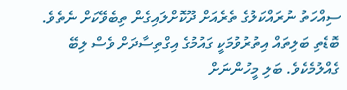ސިއްހަތު ނުރައްކަލުގެ ތެރެއަށް ދޫކޮށްލައިގެން ތިބެވޭކަށް ނެތެވެ. ބޮޑެތި ބަލިތައް އިތުރުވުމަކީ ގައުމުގެ އިގްތިސާދަށް ވެސް ލިބޭ ގެއްލުމެކެވެ. ބަލި މީހުންނަށް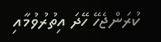ކުރަންޖެހޭ ހޭދަ އިތުރުވުމާއި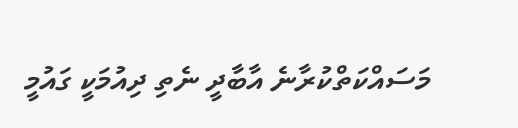މަސައްކަތްކުރާނެ އާބާދީ ނެތި ދިއުމަކީ ގައުމީ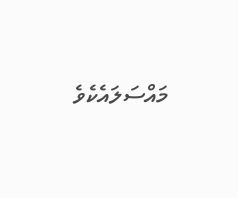މައްސަލައެކެވެ